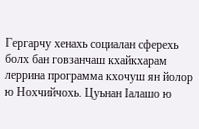Гергарчу хенахь социалан сферехь болх бан говзанчаш кхайкхарам леррина программа кхочуш ян йолор ю Нохчийчохь. Цуьнан Iалашо ю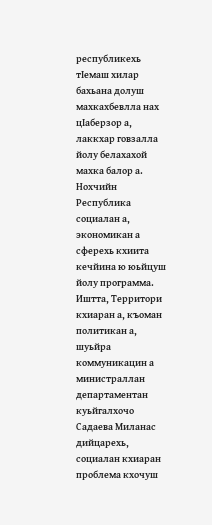республикехь тIемаш хилар бахьана долуш махкахбевлла нах цIаберзор а, лаккхар говзалла йолу белахахой махка балор а.
Нохчийн Республика социалан а, экономикан а сферехь кхиита кечйина ю юьйцуш йолу программа. Иштта, Территори кхиаран а, къоман политикан а, шуьйра коммуникацин а министраллан департаментан куьйгалхочо Садаева Миланас дийцарехь, социалан кхиаран проблема кхочуш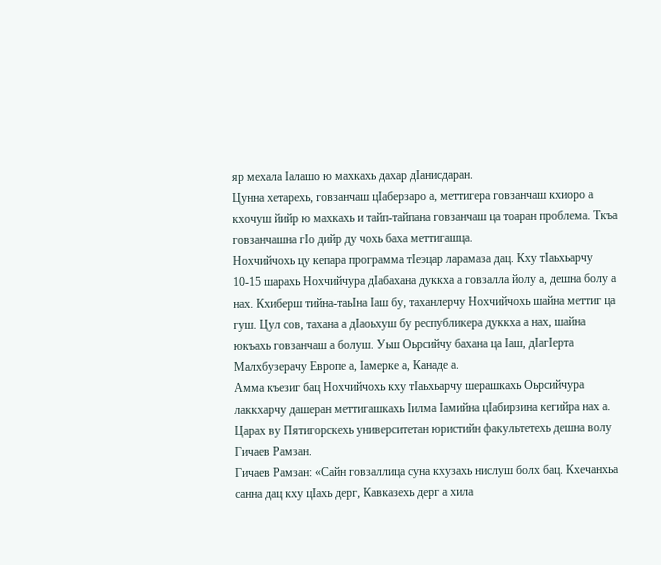яр мехала Iалашо ю махкахь дахар дIанисдаран.
Цунна хетарехь, говзанчаш цIаберзаро а, меттигера говзанчаш кхиоро а кхочуш йийр ю махкахь и тайп-тайпана говзанчаш ца тоаран проблема. Ткъа говзанчашна гIо дийр ду чохь баха меттигашца.
Нохчийчохь цу кепара программа тIеэцар ларамаза дац. Кху тIаьхьарчу 10-15 шарахь Нохчийчура дIабахана дуккха а говзалла йолу а, дешна болу а нах. Кхиберш тийна-таьIна Iаш бу, таханлерчу Нохчийчохь шайна меттиг ца гуш. Цул сов, тахана а дIаоьхуш бу республикера дуккха а нах, шайна юкъахь говзанчаш а болуш. Уьш Оьрсийчу бахана ца Iаш, дIагIерта Малхбузерачу Европе а, Iамерке а, Канаде а.
Амма къезиг бац Нохчийчохь кху тIаьхьарчу шерашкахь Оьрсийчура лаккхарчу дашеран меттигашкахь Iилма Iамийна цIабирзина кегийра нах а. Царах ву Пятигорскехь университетан юристийн факультетехь дешна волу Гичаев Рамзан.
Гичаев Рамзан: «Сайн говзаллица суна кхузахь нислуш болх бац. Кхечанхьа санна дац кху цIахь дерг, Кавказехь дерг а хила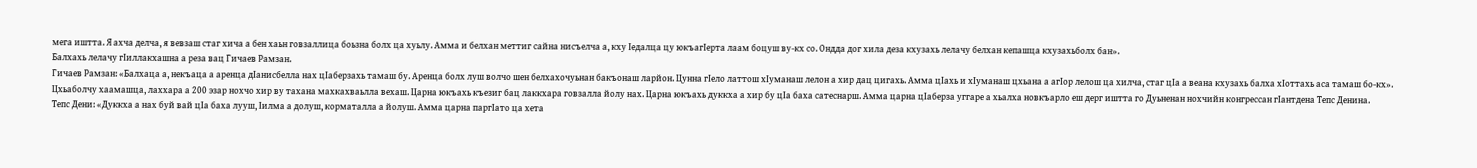мега иштта. Я ахча делча, я вевзаш стаг хича а бен хаьн говзаллица боьзна болх ца хуьлу. Амма и белхан меттиг сайна нисъелча а, кху Iедалца цу юкъагIерта лаам боцуш ву-кх со. Ондда дог хила деза кхузахь лелачу белхан кепашца кхузахьболх бан».
Балхахь лелачу гIиллакхашна а реза вац Гичаев Рамзан.
Гичаев Рамзан: «Балхаца а, некъаца а аренца дIанисбелла нах цIаберзахь тамаш бу. Аренца болх луш волчо шен белхахочуьнан бакъонаш ларйон. Цунна гIело латтош хIуманаш лелон а хир дац цигахь. Амма цIахь и хIуманаш цхьана а агIор лелош ца хилча, стаг цIа а веана кхузахь балха хIоттахь аса тамаш бо-кх».
Цхьаболчу хаамашца, лаххара а 200 эзар нохчо хир ву тахана махкахваьлла вехаш. Царна юкъахь къезиг бац лаккхара говзалла йолу нах. Царна юкъахь дуккха а хир бу цIа баха сатеснарш. Амма царна цIаберза уггаре а хьалха новкъарло еш дерг иштта го Дуьненан нохчийн конгрессан гIантдена Тепс Денина.
Тепс Дени: «Дуккха а нах буй вай цIа баха лууш, Iилма а долуш, корматалла а йолуш. Амма царна паргIато ца хета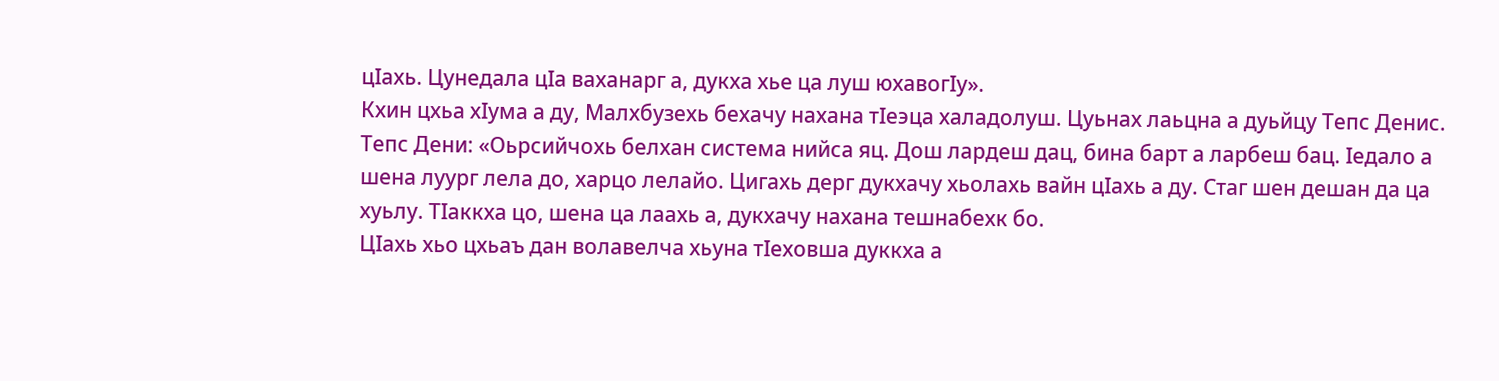цIахь. Цунедала цIа ваханарг а, дукха хье ца луш юхавогIу».
Кхин цхьа хIума а ду, Малхбузехь бехачу нахана тIеэца халадолуш. Цуьнах лаьцна а дуьйцу Тепс Денис.
Тепс Дени: «Оьрсийчохь белхан система нийса яц. Дош лардеш дац, бина барт а ларбеш бац. Iедало а шена луург лела до, харцо лелайо. Цигахь дерг дукхачу хьолахь вайн цIахь а ду. Стаг шен дешан да ца хуьлу. ТIаккха цо, шена ца лаахь а, дукхачу нахана тешнабехк бо.
ЦIахь хьо цхьаъ дан волавелча хьуна тIеховша дуккха а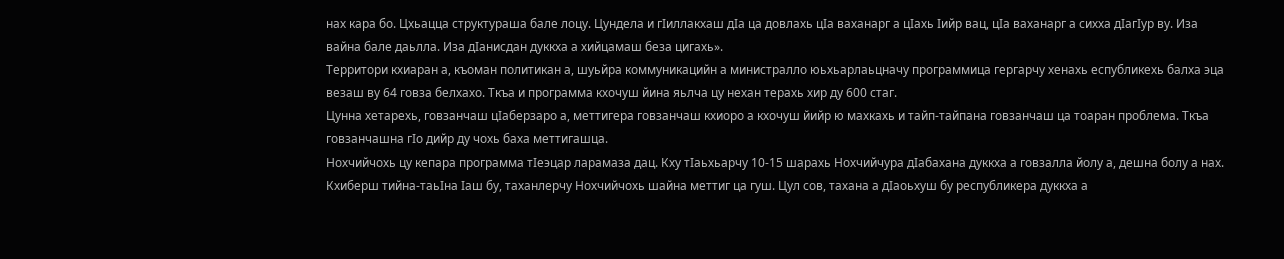нах кара бо. Цхьацца структураша бале лоцу. Цундела и гIиллакхаш дIа ца довлахь цIа ваханарг а цIахь Iийр вац, цIа ваханарг а сихха дIагIур ву. Иза вайна бале даьлла. Иза дIанисдан дуккха а хийцамаш беза цигахь».
Территори кхиаран а, къоман политикан а, шуьйра коммуникацийн а министралло юьхьарлаьцначу программица гергарчу хенахь еспубликехь балха эца везаш ву 64 говза белхахо. Ткъа и программа кхочуш йина яьлча цу нехан терахь хир ду 600 стаг.
Цунна хетарехь, говзанчаш цIаберзаро а, меттигера говзанчаш кхиоро а кхочуш йийр ю махкахь и тайп-тайпана говзанчаш ца тоаран проблема. Ткъа говзанчашна гIо дийр ду чохь баха меттигашца.
Нохчийчохь цу кепара программа тIеэцар ларамаза дац. Кху тIаьхьарчу 10-15 шарахь Нохчийчура дIабахана дуккха а говзалла йолу а, дешна болу а нах. Кхиберш тийна-таьIна Iаш бу, таханлерчу Нохчийчохь шайна меттиг ца гуш. Цул сов, тахана а дIаоьхуш бу республикера дуккха а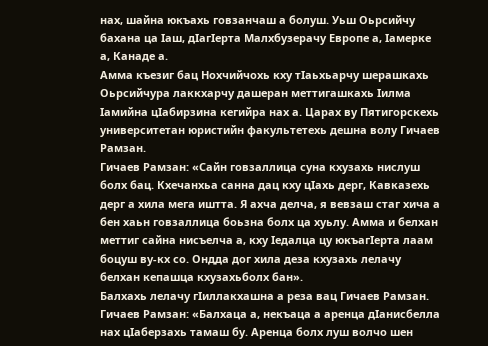нах, шайна юкъахь говзанчаш а болуш. Уьш Оьрсийчу бахана ца Iаш, дIагIерта Малхбузерачу Европе а, Iамерке а, Канаде а.
Амма къезиг бац Нохчийчохь кху тIаьхьарчу шерашкахь Оьрсийчура лаккхарчу дашеран меттигашкахь Iилма Iамийна цIабирзина кегийра нах а. Царах ву Пятигорскехь университетан юристийн факультетехь дешна волу Гичаев Рамзан.
Гичаев Рамзан: «Сайн говзаллица суна кхузахь нислуш болх бац. Кхечанхьа санна дац кху цIахь дерг, Кавказехь дерг а хила мега иштта. Я ахча делча, я вевзаш стаг хича а бен хаьн говзаллица боьзна болх ца хуьлу. Амма и белхан меттиг сайна нисъелча а, кху Iедалца цу юкъагIерта лаам боцуш ву-кх со. Ондда дог хила деза кхузахь лелачу белхан кепашца кхузахьболх бан».
Балхахь лелачу гIиллакхашна а реза вац Гичаев Рамзан.
Гичаев Рамзан: «Балхаца а, некъаца а аренца дIанисбелла нах цIаберзахь тамаш бу. Аренца болх луш волчо шен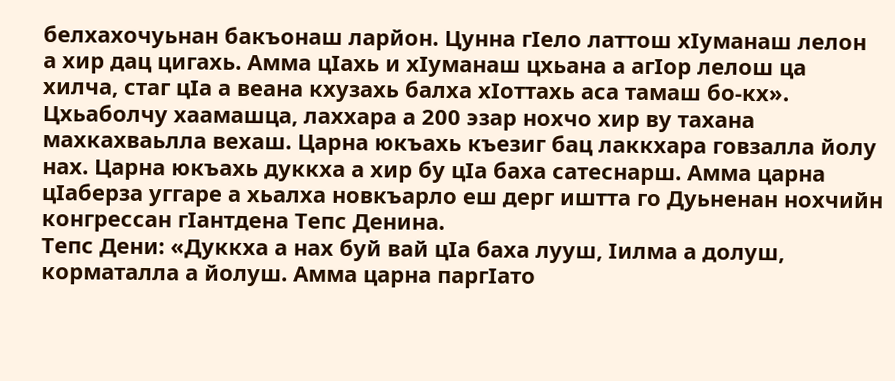белхахочуьнан бакъонаш ларйон. Цунна гIело латтош хIуманаш лелон а хир дац цигахь. Амма цIахь и хIуманаш цхьана а агIор лелош ца хилча, стаг цIа а веана кхузахь балха хIоттахь аса тамаш бо-кх».
Цхьаболчу хаамашца, лаххара а 200 эзар нохчо хир ву тахана махкахваьлла вехаш. Царна юкъахь къезиг бац лаккхара говзалла йолу нах. Царна юкъахь дуккха а хир бу цIа баха сатеснарш. Амма царна цIаберза уггаре а хьалха новкъарло еш дерг иштта го Дуьненан нохчийн конгрессан гIантдена Тепс Денина.
Тепс Дени: «Дуккха а нах буй вай цIа баха лууш, Iилма а долуш, корматалла а йолуш. Амма царна паргIато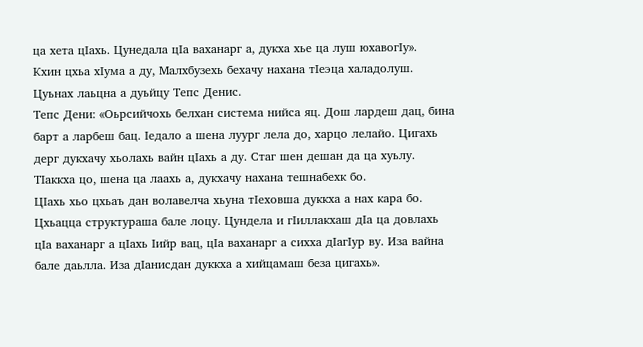ца хета цIахь. Цунедала цIа ваханарг а, дукха хье ца луш юхавогIу».
Кхин цхьа хIума а ду, Малхбузехь бехачу нахана тIеэца халадолуш. Цуьнах лаьцна а дуьйцу Тепс Денис.
Тепс Дени: «Оьрсийчохь белхан система нийса яц. Дош лардеш дац, бина барт а ларбеш бац. Iедало а шена луург лела до, харцо лелайо. Цигахь дерг дукхачу хьолахь вайн цIахь а ду. Стаг шен дешан да ца хуьлу. ТIаккха цо, шена ца лаахь а, дукхачу нахана тешнабехк бо.
ЦIахь хьо цхьаъ дан волавелча хьуна тIеховша дуккха а нах кара бо. Цхьацца структураша бале лоцу. Цундела и гIиллакхаш дIа ца довлахь цIа ваханарг а цIахь Iийр вац, цIа ваханарг а сихха дIагIур ву. Иза вайна бале даьлла. Иза дIанисдан дуккха а хийцамаш беза цигахь».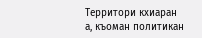Территори кхиаран а, къоман политикан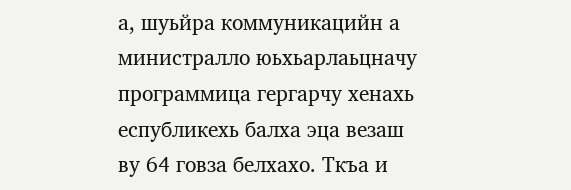а, шуьйра коммуникацийн а министралло юьхьарлаьцначу программица гергарчу хенахь еспубликехь балха эца везаш ву 64 говза белхахо. Ткъа и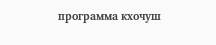программа кхочуш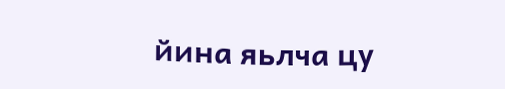йина яьлча цу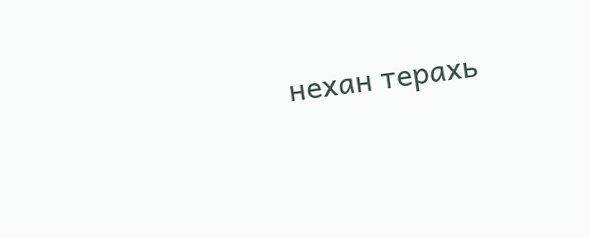нехан терахь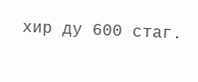хир ду 600 стаг.